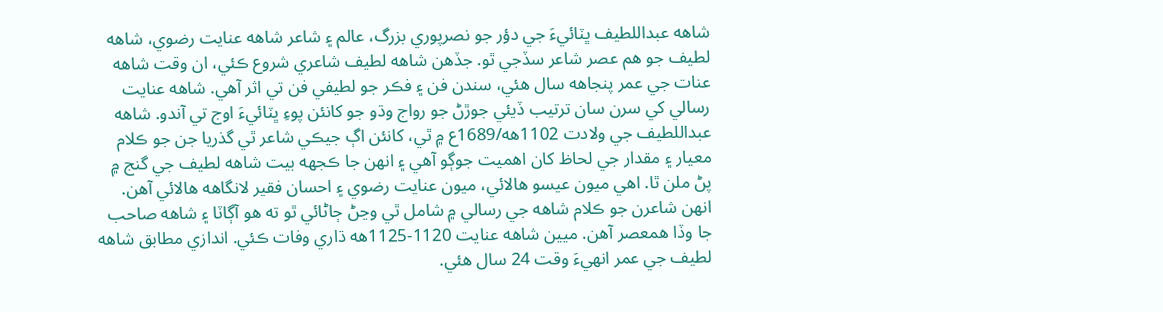شاهه عبداللطيف ڀٽائيءَ جي دؤر جو نصرپوري بزرگ، عالم ۽ شاعر شاهه عنايت رضوي، شاهه لطيف جو هم عصر شاعر سڏجي ٿو. جڏهن شاهه لطيف شاعري شروع ڪئي، ان وقت شاهه عنات جي عمر پنجاهه سال هئي، سندن فن ۽ فڪر جو لطيفي فن تي اثر آهي. شاهه عنايت رسالي کي سرن سان ترتيب ڏيئي جوڙڻ جو رواج وڌو جو کانئن پوءِ ڀٽائيءَ اوج تي آندو. شاهه عبداللطيف جي ولادت 1102هه/1689ع ۾ ٿي، کانئن اڳ جيڪي شاعر ٿي گذريا جن جو ڪلام معيار ۽ مقدار جي لحاظ کان اهميت جوڳو آهي ۽ انهن جا ڪجهه بيت شاهه لطيف جي گنج ۾ پڻ ملن ٿا. اهي ميون عيسو هالائي، ميون عنايت رضوي ۽ احسان فقير لانگاهه هالائي آهن. انهن شاعرن جو ڪلام شاهه جي رسالي ۾ شامل ٿي وڃڻ ڄاڻائي ٿو ته هو آڳاٽا ۽ شاهه صاحب جا وڏا همعصر آهن. ميين شاهه عنايت 1120-1125هه ڌاري وفات ڪئي. اندازي مطابق شاهه لطيف جي عمر انهيءَ وقت 24 سال هئي.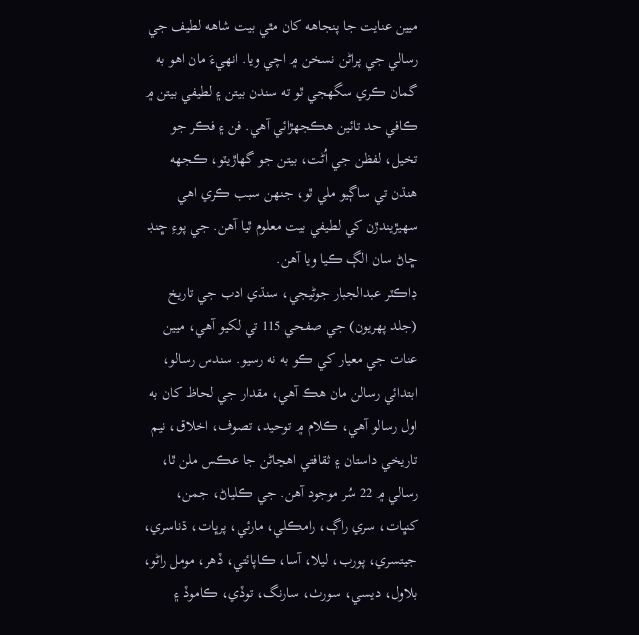ميين عنايت جا پنجاهه کان مٿي بيت شاهه لطيف جي رسالي جي پراڻن نسخن ۾ اچي ويا. انهيءَ مان اهو به گمان ڪري سگهجي ٿو ته سندن بيتن ۽ لطيفي بيتن ۾ ڪافي حد تائين هڪجهڙائي آهي. فن ۽ فڪر جو تخيل، لفظن جي اُڻت، بيتن جو گهاڙيٽو، ڪجهه هنڌن تي ساڳيو ملي ٿو، جنهن سبب ڪري اهي سهيڙيندڙن کي لطيفي بيت معلوم ٿيا آهن. جي پوءِ ڇنڊ ڇاڻ سان الڳ ڪيا ويا آهن.
ڊاڪٽر عبدالجبار جوڻيجي، سنڌي ادب جي تاريخ (جلد پهريون) جي صفحي 115 تي لکيو آهي، ميين عنات جي معيار کي ڪو به نه رسيو. سندس رسالو، ابتدائي رسالن مان هڪ آهي، مقدار جي لحاظ کان به اول رسالو آهي، ڪلام ۾ توحيد، تصوف، اخلاق، نيم تاريخي داستان ۽ ثقافتي اهڃاڻن جا عڪس ملن ٿا، رسالي ۾ 22 سُر موجود آهن. جي ڪلياڻ، جمن، کنڀات، سري راڳ، رامڪلي، مارئي، پرڀات، ڌناسري، جيتسري، پورب، ليلا، آسا، ڪاپائتي، ڏهر، مومل راڻو، بلاول، ديسي، سورٺ، سارنگ، توڏي، ڪاموڏ ۽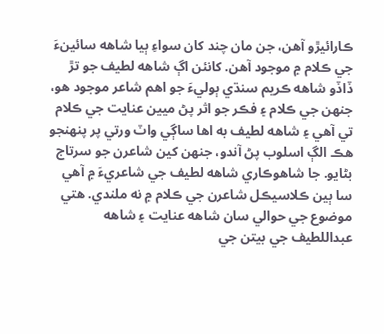ڪارائيڙو آهن، جن مان چند کان سواءِ ٻيا شاهه سائينءَ جي ڪلام ۾ موجود آهن. کانئن اڳ شاهه لطيف جو تڙ ڏاڏو شاهه ڪريم سنڌي ٻوليءَ جو اهم شاعر موجود هو، جنھن جي ڪلام ۽ فڪر جو اثر پڻ ميين عنايت جي ڪلام تي آهي ۽ شاهه لطيف به اها ساڳي واٽ ورتي پر پنهنجو هڪ الڳ اسلوب پڻ آندو، جنهن کين شاعرن جو سرتاج بڻايو. جا شاهوڪاري شاهه لطيف جي شاعريءَ ۾ آهي سا ٻين ڪلاسيڪل شاعرن جي ڪلام ۾ نه ملندي. هتي موضوع جي حوالي سان شاهه عنايت ۽ شاهه عبداللطيف جي بيتن جي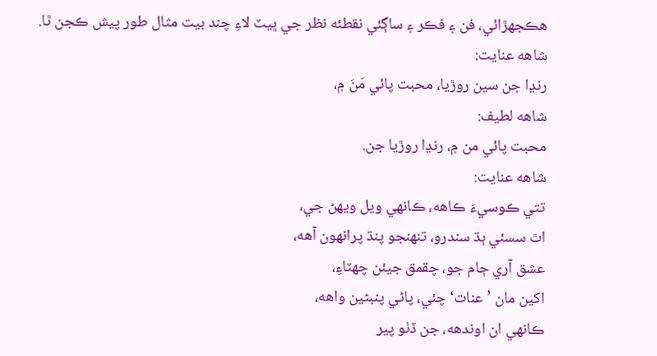هڪجهڙائي، فن ۽ فڪر ۽ ساڳئي نقطئه نظر جي ڀيٽ لاءِ چند بيت مثال طور پيش ڪجن ٿا.
شاهه عنايت:
رنڍا جن سين روڙيا، محبت پائي مَنَ ۾،
شاهه لطيف:
محبت پائي من ۾، رنڍا روڙيا جن.
شاهه عنايت:
تتي ڪوسيءَ ڪاهه، ڪانهي ويل ويهڻ جي،
اٿ سسئي ٻڌ سندرو، تنهنجو پنڌ پرانهون آهه،
عشق آري ڄام جو، چقمق جيئن چهٽاءِ،
اکين مان ’عنات‘ چئي، پاڻي پنبڻين واهه،
ڪانهي ان اوندهه، جن ڏٺو پير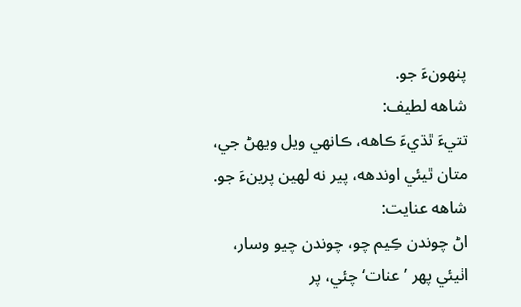پنهونءَ جو.
شاهه لطيف:
تتيءَ ٿڌيءَ ڪاهه، ڪانهي ويل ويهڻ جي،
متان ٿيئي اوندهه، پير نه لهين پرينءَ جو.
شاهه عنايت:
اڻ چوندن ڪِيم چو، چوندن چيو وسار،
اٺيئي پهر ’عنات‘ چئي، پر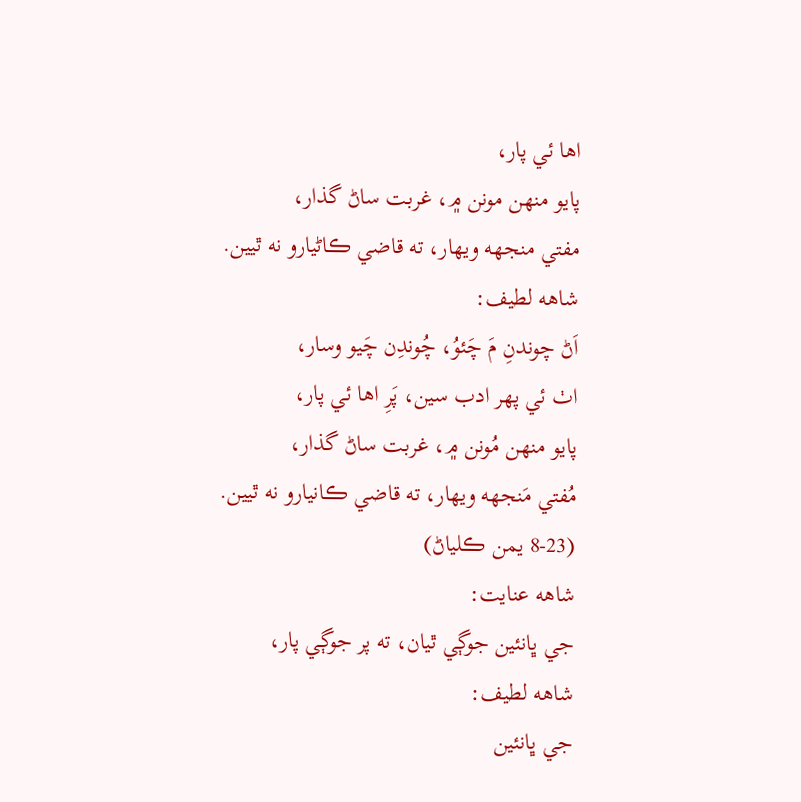اها ئي پار،
پايو منهن مونن ۾، غربت ساڻ گذار،
مفتي منجهه ويهار، ته قاضي ڪاڻيارو نه ٿيين.
شاهه لطيف:
اَڻ چوندنِ مَ چَئوُ، چُوندِن چَيو وسار،
اٺ ئي پهر ادب سين، پَرِ اها ئي پار،
پايو منهن مُونن ۾، غربت ساڻ گذار،
مُفتي مَنجهه ويهار، ته قاضي ڪانيارو نه ٿيين.
(8-23 يمن ڪلياڻ)
شاهه عنايت:
جي ڀانئين جوڳي ٿيان، ته پر جوڳي پار،
شاهه لطيف:
جي ڀانئين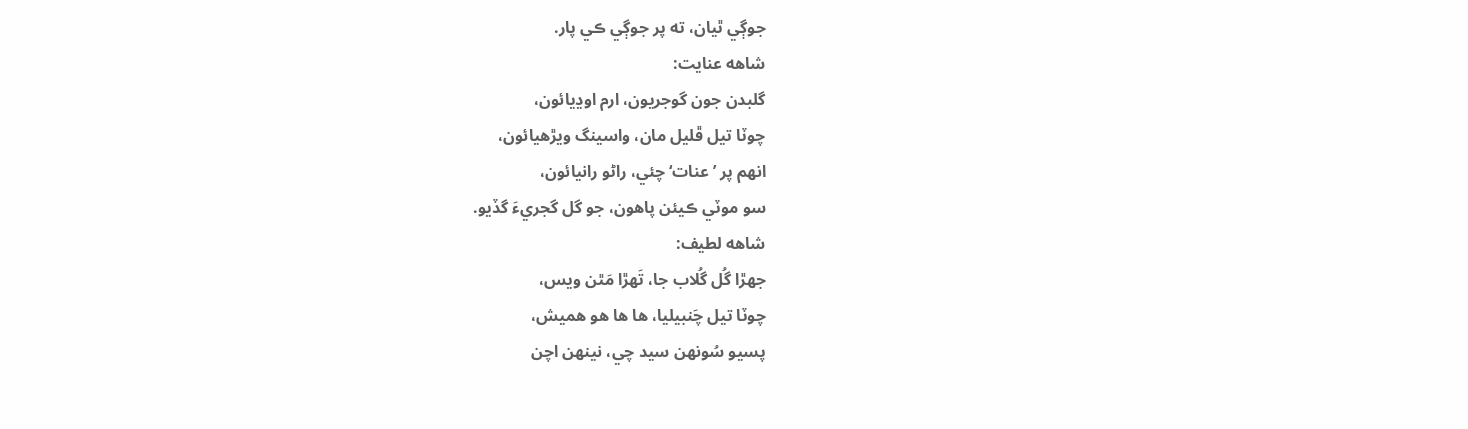جوڳي ٿيان، ته پر جوڳي ڪي پار.
شاهه عنايت:
گلبدن جون گوجريون، ارم اوڍيائون،
چوٽا تيل ڦليل مان، واسينگ ويڙهيائون،
انهم پر ’عنات‘ چئي، راڻو رانيائون،
سو موٽي ڪيئن پاهون، جو گل گجريءَ گڏيو.
شاهه لطيف:
جهڙا گُل گُلاب جا، تَهڙا مَٿن ويس،
چوٽا تيل چَنبيليا، ها ها هو هميش،
پسيو سُونهن سيد چي، نينهن اچن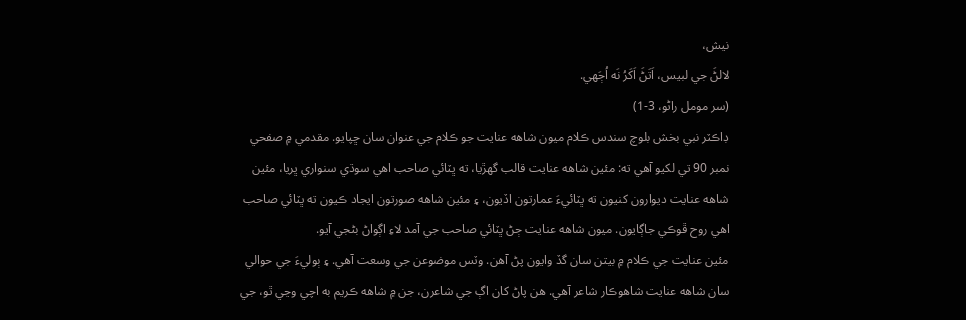نيش،
لالڻَ جي لبيس، اَتَڻَ اَکَرُ نَه اُڄَهي.
(سر مومل راڻو، 3-1)
ڊاڪٽر نبي بخش بلوچ سندس ڪلام ميون شاهه عنايت جو ڪلام جي عنوان سان ڇپايو. مقدمي ۾ صفحي نمبر 90 تي لکيو آهي ته: مئين شاهه عنايت قالب گهڙيا، ته ڀٽائي صاحب اهي سوڌي سنواري ڀريا، مئين شاهه عنايت ديوارون کنيون ته ڀٽائيءَ عمارتون اڏيون، ۽ مئين شاهه صورتون ايجاد ڪيون ته ڀٽائي صاحب اهي روح ڦوڪي جاڳايون. ميون شاهه عنايت ڄڻ ڀٽائي صاحب جي آمد لاءِ اڳواڻ بڻجي آيو.
مئين عنايت جي ڪلام ۾ بيتن سان گڏ وايون پڻ آهن. وٽس موضوعن جي وسعت آهي. ۽ ٻوليءَ جي حوالي سان شاهه عنايت شاهوڪار شاعر آهي. هن پاڻ کان اڳ جي شاعرن، جن ۾ شاهه ڪريم به اچي وڃي ٿو، جي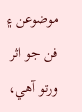موضوعن ۽ فن جو اثر ورتو آهي،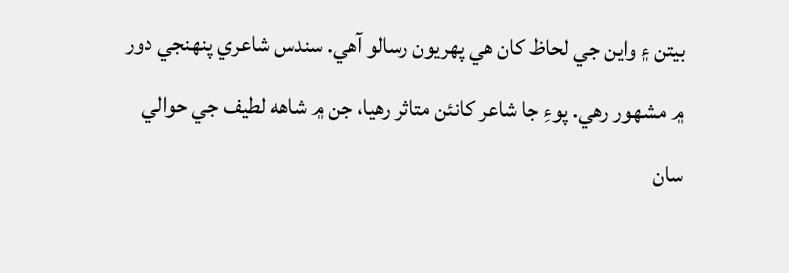بيتن ۽ واين جي لحاظ کان هي پهريون رسالو آهي. سندس شاعري پنهنجي دور ۾ مشهور رهي. پوءِ جا شاعر کانئن متاثر رهيا، جن ۾ شاهه لطيف جي حوالي سان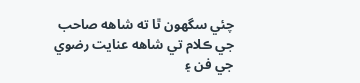چئي سگهون ٿا ته شاهه صاحب جي ڪلام تي شاهه عنايت رضوي جي فن ۽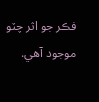فڪر جو اثر چٽو موجود آهي.